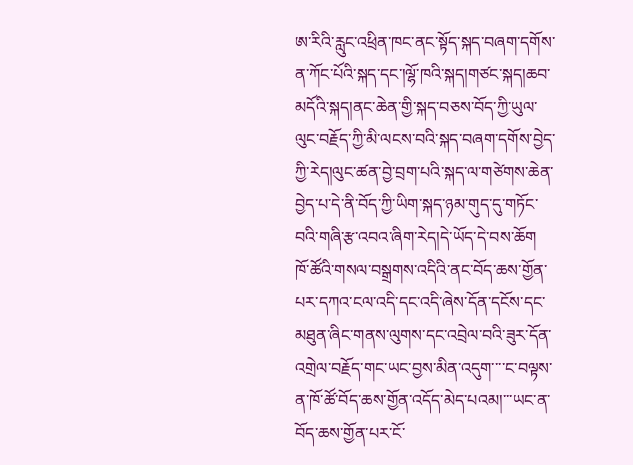ཨ་རིའི་རླུང་འཕྲིན་ཁང་ནང་སྟོད་སྐད་བཞག་དགོས་ན་ཀོང་པོའི་སྐད་དང་།ལྷོ་ཁའི་སྐད།གཙང་སྐད།ཆབ་མདོའི་སྐད།ནང་ཆེན་གྱི་སྐད་བཅས་བོད་ཀྱི་ཡུལ་ལུང་བརྗོད་ཀྱི་མི་ལངས་བའི་སྐད་བཞག་དགོས་བྱེད་ཀྱི་རེད།ལུང་ཚན་བྱེ་བྲག་པའི་སྐད་ལ་གཙེགས་ཆེན་བྱེད་པ་དེ་ནི་བོད་ཀྱི་ཡིག་སྐད་ཉམ་གུད་དུ་གཏོང་བའི་གཞི་རྩ་འབའ་ཞིག་རེད།དེ་ཡོད་དེ་བས་ཆོག
ཁོ་ཚོའི་གསལ་བསྒྲགས་འདིའི་ནང་བོད་ཆས་གྱོན་པར་དཀའ་ངལ་འདི་དང་འདི་ཞེས་དོན་དངོས་དང་མཐུན་ཞིང་གནས་ལུགས་དང་འབྲེལ་བའི་ཟུར་དོན་འགྲེལ་བརྗོད་གང་ཡང་བྱས་མིན་འདུག་་་་ང་བལྟས་ན་ཁོ་ཚོ་བོད་ཆས་གྱོན་འདོད་མེད་པའམ།་་་ཡང་ན་བོད་ཆས་གྱོན་པར་ངོ་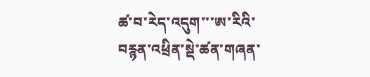ཚ་བ་རེད་འདུག་་་ཨ་རིའི་བརྙན་འཕྲིན་སྡེ་ཚན་གཞན་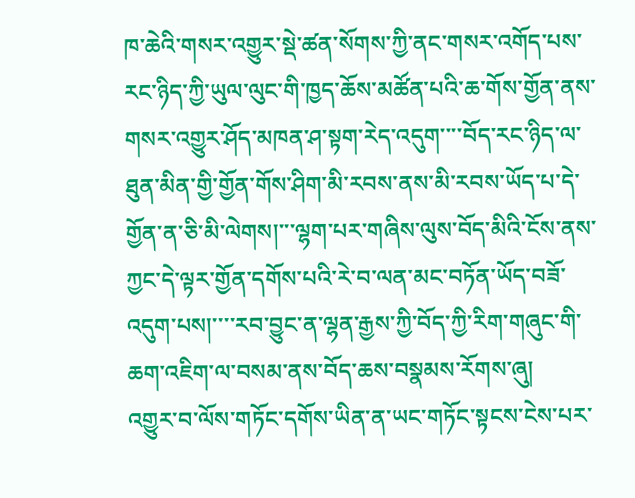ཁ་ཆེའི་གསར་འགྱུར་སྡེ་ཚན་སོགས་ཀྱི་ནང་གསར་འགོད་པས་རང་ཉིད་ཀྱི་ཡུལ་ལུང་གི་ཁྱད་ཆོས་མཚོན་པའི་ཆ་གོས་གྱོན་ནས་གསར་འགྱུར་ཤོད་མཁན་ཤ་སྟག་རེད་འདུག་་་་བོད་རང་ཉིད་ལ་ཐུན་མིན་གྱི་གྱོན་གོས་ཤིག་མི་རབས་ནས་མི་རབས་ཡོད་པ་དེ་གྱོན་ན་ཅི་མི་ལེགས།་་་ལྷག་པར་གཞིས་ལུས་བོད་མིའི་ངོས་ནས་ཀྱང་དེ་ལྟར་གྱོན་དགོས་པའི་རེ་བ་ལན་མང་བཏོན་ཡོད་བཟོ་འདུག་པས།་་་་རབ་བྱུང་ན་ལྷན་རྒྱས་ཀྱི་བོད་ཀྱི་རིག་གཞུང་གི་ཆག་འཇིག་ལ་བསམ་ནས་བོད་ཆས་བསྣམས་རོགས་ཞུ།
འགྱུར་བ་ལོས་གཏོང་དགོས་ཡིན་ན་ཡང་གཏོང་སྟངས་ངེས་པར་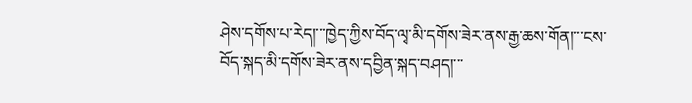ཤེས་དགོས་པ་རེད།་་་ཁྱེད་ཀྱིས་བོད་ལྭ་མི་དགོས་ཟེར་ནས་རྒྱ་ཆས་གོན།་་་ངས་བོད་སྐད་མི་དགོས་ཟེར་ནས་དབྱིན་སྐད་བཤད།་་་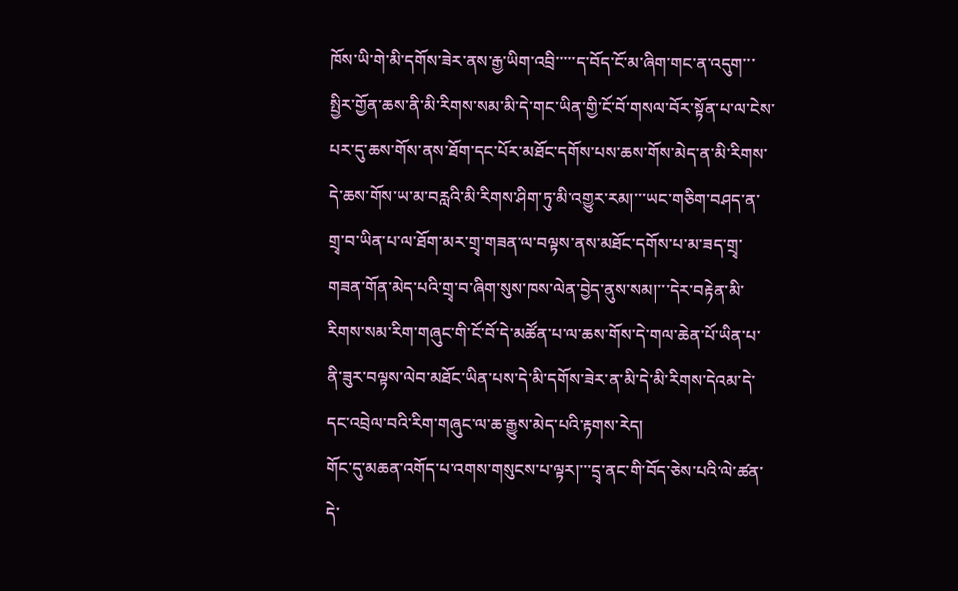ཁོས་ཡི་གེ་མི་དགོས་ཟེར་ནས་རྒྱ་ཡིག་འབྲི་་་་་ད་བོད་ངོ་མ་ཞིག་གང་ན་འདུག་་་སྤྱིར་གྱོན་ཆས་ནི་མི་རིགས་སམ་མི་དེ་གང་ཡིན་གྱི་ངོ་བོ་གསལ་བོར་སྟོན་པ་ལ་ངེས་པར་དུ་ཆས་གོས་ནས་ཐོག་དང་པོར་མཐོང་དགོས་པས་ཆས་གོས་མེད་ན་མི་རིགས་དེ་ཆས་གོས་ཡ་མ་བརླའི་མི་རིགས་ཤིག་ཏུ་མི་འགྱུར་རམ།་་་ཡང་གཅིག་བཤད་ན་གྲྭ་བ་ཡིན་པ་ལ་ཐོག་མར་གྲྭ་གཟན་ལ་བལྟས་ནས་མཐོང་དགོས་པ་མ་ཟད་གྲྭ་གཟན་གོན་མེད་པའི་གྲྭ་བ་ཞིག་སུས་ཁས་ལེན་བྱེད་ནུས་སམ།་་་དེར་བརྟེན་མི་རིགས་སམ་རིག་གཞུང་གི་ངོ་བོ་དེ་མཚོན་པ་ལ་ཆས་གོས་དེ་གལ་ཆེན་པོ་ཡིན་པ་ནི་ཟུར་བལྟས་ལེབ་མཐོང་ཡིན་པས་དེ་མི་དགོས་ཟེར་ན་མི་དེ་མི་རིགས་དེའམ་དེ་དང་འབྲེལ་བའི་རིག་གཞུང་ལ་ཆ་རྒྱུས་མེད་པའི་རྟགས་རེད།
གོང་དུ་མཆན་འགོད་པ་འགས་གསུངས་པ་ལྟར།་་་དྲྭ་ནང་གི་བོད་ཅེས་པའི་ལེ་ཚན་དེ་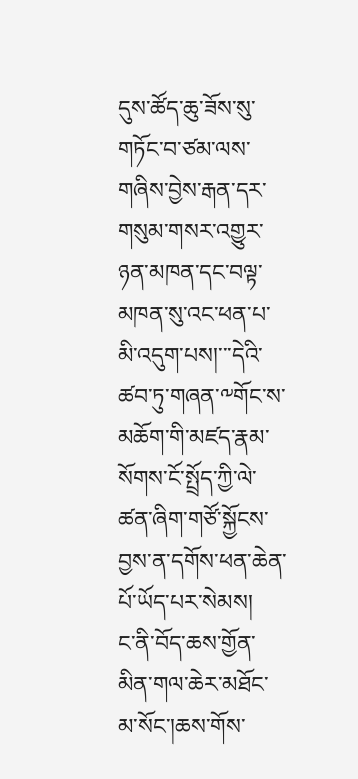དུས་ཚོད་ཆུ་ཟོས་སུ་གཏོང་བ་ཙམ་ལས་གཞིས་བྱེས་རྒན་དར་གསུམ་གསར་འགྱུར་ཉན་མཁན་དང་བལྟ་མཁན་སུ་འང་ཕན་པ་མི་འདུག་པས།་་་དེའི་ཚབ་ཏུ་གཞན་༸གོང་ས་མཆོག་གི་མཛད་རྣམ་སོགས་ངོ་སྤྲོད་ཀྱི་ལེ་ཚན་ཞིག་གཙོ་སྐྱོངས་བྱས་ན་དགོས་ཕན་ཆེན་པོ་ཡོད་པར་སེམས།
ང་ནི་བོད་ཆས་གྱོན་མིན་གལ་ཆེར་མཐོང་མ་སོང་།ཆས་གོས་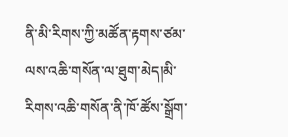ནི་མི་རིགས་ཀྱི་མཚོན་རྟགས་ཙམ་ལས་འཆི་གསོན་ལ་ཐུག་མེད།མི་རིགས་འཆི་གསོན་ནི་ཁོ་ཚོས་སྒྲོག་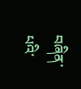བཞིན་པའི་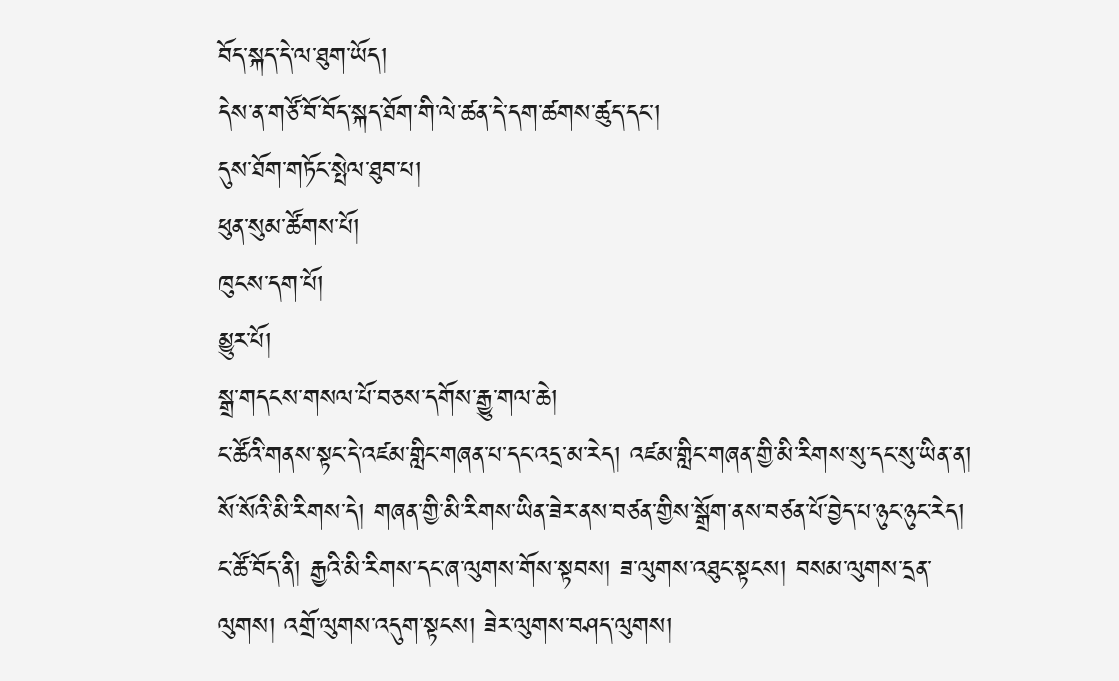བོད་སྐད་དེ་ལ་ཐུག་ཡོད།
དེས་ན་གཙོ་བོ་བོད་སྐད་ཐོག་གི་ལེ་ཚན་དེ་དག་ཚགས་ཚུད་དང་།
དུས་ཐོག་གཏོང་སྤེལ་ཐུབ་པ།
ཕུན་སུམ་ཚོགས་པོ།
ཁུངས་དག་པོ།
མྱུར་པོ།
སྒྲ་གདངས་གསལ་པོ་བཅས་དགོས་རྒྱུ་གལ་ཆེ།
ང་ཚོའི་གནས་སྟང་དེ་འཛམ་གླིང་གཞན་པ་དང་འདྲ་མ་རེད། འཛམ་གླིང་གཞན་གྱི་མི་རིགས་སུ་དང་སུ་ཡིན་ན། སོ་སོའི་མི་རིགས་དེ། གཞན་གྱི་མི་རིགས་ཡིན་ཟེར་ནས་བཙན་གྱིས་སྒྲོག་ནས་བཙན་པོ་བྱེད་པ་ཉུང་ཉུང་རེད། ང་ཚོ་བོད་ནི། རྒྱའི་མི་རིགས་དང་ཞ་ལུགས་གོས་སྟབས། ཟ་ལུགས་འཐུང་སྟངས། བསམ་ལུགས་དྲན་ལུགས། འགྲོ་ལུགས་འདུག་སྟངས། ཟེར་ལུགས་བཤད་ལུགས།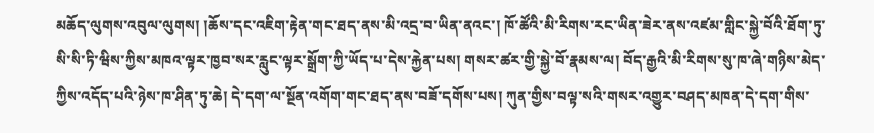མཆོད་ལུགས་འབུལ་ལུགས། །ཆོས་དང་འཇིག་རྟེན་གང་ཐད་ནས་མི་འདྲ་བ་ཡིན་ནའང་། ཁོ་ཚོའི་མི་རིགས་རང་ཡིན་ཟེར་ནས་འཛམ་གླིང་སྐྱེ་བོའི་ཐོག་ཏུ་སི་སི་ཏི་ཝིས་ཀྱིས་མཁའ་ལྟར་ཁྱབ་སར་རླུང་ལྟར་སྒྲོག་ཀྱི་ཡོད་པ་དེས་རྐྱེན་པས། གསར་ཚར་གྱི་སྐྱེ་བོ་རྣམས་ལ། བོད་རྒྱའི་མི་རིགས་སུ་ཁ་ཞེ་གཉིས་མེད་ཀྱིས་འདོད་པའི་ཉེས་ཁ་ཤིན་ཏུ་ཆེ། དེ་དག་ལ་སྔོན་འགོག་གང་ཐད་ནས་བཟོ་དགོས་པས། ཀུན་གྱིས་བལྟ་སའི་གསར་འགྱུར་བཤད་མཁན་དེ་དག་གིས་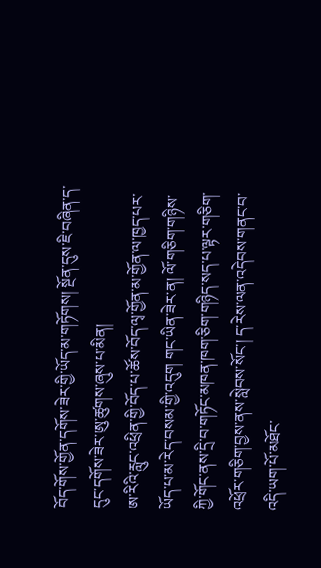བོད་གོས་གྱོན་དགོས་ཟེར་གྱི་ཡོད་མ་གཏོགས། སྔོན་དུས་ཇི་བཞིན་ད་དུང་དགོས་ཟེར་ཨུ་ཚུགས་ཞུས་པ་མིན།
ཨ་རིའི་རླུང་འཕྲིན་གྱི་བོད་པ་ཚོས་བོད་ལྭ་གྱོན་མ་གྱོན་ལ་ཁྱད་པར་ཡོད་པ་མ་རེད་བསམ་གྱི་འདུག གང་ཡིན་ཟེར་ན། ལོ་གཅིག་གཉིས་ཀྱི་གོང་ནས་དྲི་བ་གཏོང་མཁན་ཁག་ཅིག་གཉིད་སད་པ་ལྟར་གཅིག་འཕྲོར་གཅིག་བྱས་ནས་སླེབས་སོང་། ད་རེས་ལན་འདེབས་གནང་བ་འདི་ཡག་པོ་མཐོང་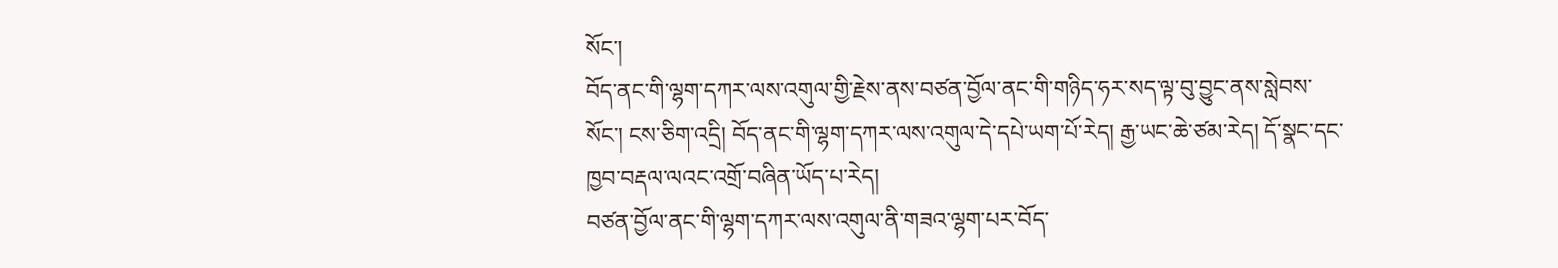སོང་།
བོད་ནང་གི་ལྷག་དཀར་ལས་འགུལ་གྱི་རྗེས་ནས་བཙན་བྱོལ་ནང་གི་གཉིད་ཧར་སད་ལྟ་བུ་བྱུང་ནས་སླེབས་སོང་། ངས་ཅིག་འདྲི། བོད་ནང་གི་ལྷག་དཀར་ལས་འགུལ་དེ་དཔེ་ཡག་པོ་རེད། རྒྱ་ཡང་ཆེ་ཙམ་རེད། དོ་སྣང་དང་ཁྱབ་བརྡལ་ལའང་འགྲོ་བཞིན་ཡོད་པ་རེད།
བཙན་བྱོལ་ནང་གི་ལྷག་དཀར་ལས་འགུལ་ནི་གཟའ་ལྷག་པར་བོད་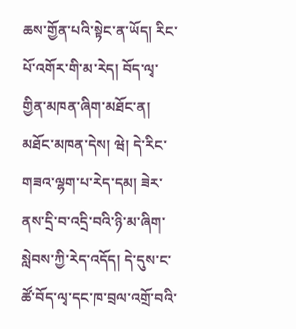ཆས་གྱོན་པའི་སྟེང་ན་ཡོད། རིང་པོ་འགོར་གི་མ་རེད། བོད་ལྭ་གྱིན་མཁན་ཞིག་མཐོང་ན། མཐོང་མཁན་དེས། ཝེ། དེ་རིང་གཟའ་ལྷག་པ་རེད་དམ། ཟེར་ནས་དྲི་བ་འདྲི་བའི་ཉི་མ་ཞིག་སླེབས་ཀྱི་རེད་འདོད། དེ་དུས་ང་ཚོ་བོད་ལྭ་དང་ཁ་བྲལ་འགྲོ་བའི་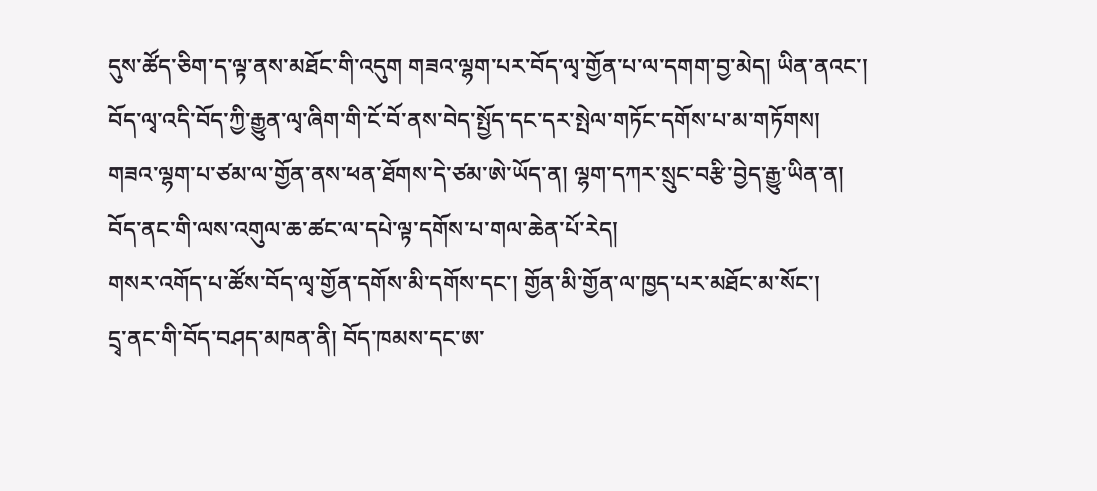དུས་ཚོད་ཅིག་ད་ལྟ་ནས་མཐོང་གི་འདུག གཟའ་ལྷག་པར་བོད་ལྭ་གྱོན་པ་ལ་དགག་བྱ་མེད། ཡིན་ནའང་། བོད་ལྭ་འདི་བོད་ཀྱི་རྒྱུན་ལྭ་ཞིག་གི་ངོ་བོ་ནས་བེད་སྤྱོད་དང་དར་སྤེལ་གཏོང་དགོས་པ་མ་གཏོགས། གཟའ་ལྷག་པ་ཙམ་ལ་གྱོན་ནས་ཕན་ཐོགས་དེ་ཙམ་ཨེ་ཡོད་ན། ལྷག་དཀར་སྲུང་བརྩི་བྱེད་རྒྱུ་ཡིན་ན། བོད་ནང་གི་ལས་འགུལ་ཆ་ཚང་ལ་དཔེ་ལྟ་དགོས་པ་གལ་ཆེན་པོ་རེད།
གསར་འགོད་པ་ཚོས་བོད་ལྭ་གྱོན་དགོས་མི་དགོས་དང་། གྱོན་མི་གྱོན་ལ་ཁྱད་པར་མཐོང་མ་སོང་།
དྲྭ་ནང་གི་བོད་བཤད་མཁན་ནི། བོད་ཁམས་དང་ཨ་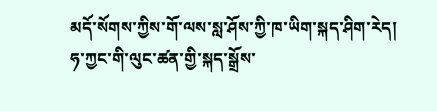མདོ་སོགས་ཀྱིས་གོ་ལས་སླ་ཤོས་ཀྱི་ཁ་ཡིག་སྐད་ཤིག་རེད། ཧ་ཀྱང་གི་ལུང་ཚན་གྱི་སྐད་སྒྲོས་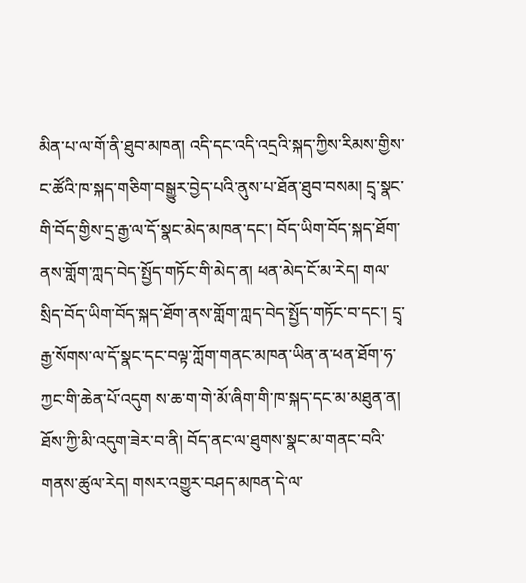མིན་པ་ལ་གོ་ནི་ཐུབ་མཁན། འདི་དང་འདི་འདྲའི་སྐད་ཀྱིས་རིམས་གྱིས་ང་ཚོའི་ཁ་སྐད་གཅིག་བསྒྱུར་བྱེད་པའི་ནུས་པ་ཐོན་ཐུབ་བསམ། དྲྭ་སྣང་གི་བོད་གྱིས་དྲ་རྒྱ་ལ་དོ་སྣང་མེད་མཁན་དང་། བོད་ཡིག་བོད་སྐད་ཐོག་ནས་གློག་ཀླད་བེད་སྤྱོད་གཏོང་གི་མེད་ན། ཕན་མེད་ངོ་མ་རེད། གལ་སྲིད་བོད་ཡིག་བོད་སྐད་ཐོག་ནས་གློག་ཀླད་བེད་སྤྱོད་གཏོང་བ་དང་། དྲྭ་རྒྱ་སོགས་ལ་དོ་སྣང་དང་བལྟ་ཀློག་གནང་མཁན་ཡིན་ན་ཕན་ཐོག་ཧ་ཀྱང་གི་ཆེན་པོ་འདུག ས་ཆ་ག་གེ་མོ་ཞིག་གི་ཁ་སྐད་དང་མ་མཐུན་ན། ཐོས་ཀྱི་མི་འདུག་ཟེར་བ་ནི། བོད་ནང་ལ་ཐུགས་སྣང་མ་གནང་བའི་གནས་ཚུལ་རེད། གསར་འགྱུར་བཤད་མཁན་དེ་ལ་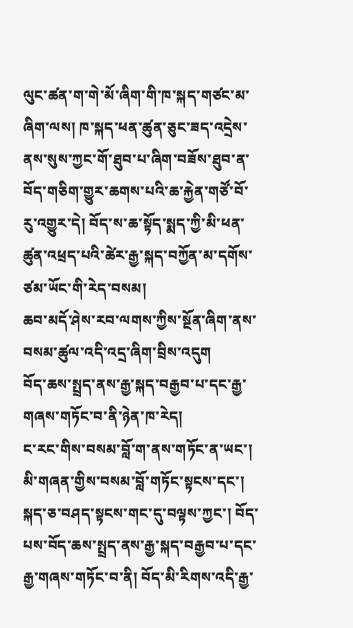ལུང་ཚན་ག་གེ་མོ་ཞིག་གི་ཁ་སྐད་གཙང་མ་ཞིག་ལས། ཁ་སྐད་ཕན་ཚུན་ཅུང་ཟད་འདྲེས་ནས་སུས་ཀྱང་གོ་ཐུབ་པ་ཞིག་བཟོས་ཐུབ་ན་བོད་གཅིག་གྱུར་ཆགས་པའི་ཆ་རྐྱེན་གཙོ་བོ་རུ་འགྱུར་དེ། བོད་ས་ཆ་སྟོད་སྨད་ཀྱི་མི་ཕན་ཚུན་འཕྲད་པའི་ཚེར་རྒྱ་སྐད་བཀྱོན་མ་དགོས་ཙམ་ཡོང་གི་རེད་བསམ།
ཆབ་མདོ་ཤེས་རབ་ལགས་ཀྱིས་སྔོན་ཞིག་ནས་བསམ་ཚུལ་འདི་འདྲ་ཞིག་བྲིས་འདུག
བོད་ཆས་སྤྲད་ནས་རྒྱ་སྐད་བརྒྱབ་པ་དང་རྒྱ་གཞས་གཏོང་བ་ནི་ཉེན་ཁ་རེད།
ང་རང་གིས་བསམ་བློ་ག་ནས་གཏོང་ན་ཡང་། མི་གཞན་གྱིས་བསམ་བློ་གཏོང་སྟངས་དང་། སྐད་ཅ་བཤད་སྟངས་གང་དུ་བལྟས་ཀྱང་། བོད་པས་བོད་ཆས་སྤྲད་ནས་རྒྱ་སྐད་བརྒྱབ་པ་དང་རྒྱ་གཞས་གཏོང་བ་ནི། བོད་མི་རིགས་འདི་རྒྱ་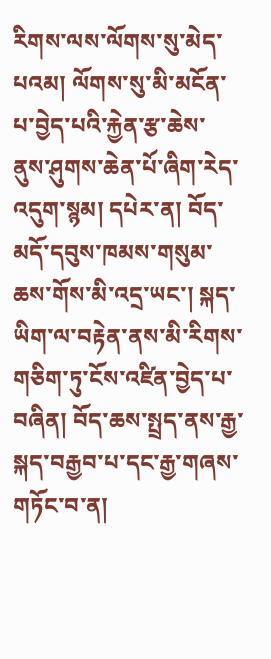རིགས་ལས་ལོགས་སུ་མེད་པའམ། ལོགས་སུ་མི་མངོན་པ་བྱེད་པའི་རྐྱེན་རྩ་ཆེས་ནུས་ཤུགས་ཆེན་པོ་ཞིག་རེད་འདུག་སྙམ། དཔེར་ན། བོད་མདོ་དབུས་ཁམས་གསུམ་ཆས་གོས་མི་འདྲ་ཡང་། སྐད་ཡིག་ལ་བརྟེན་ནས་མི་རིགས་གཅིག་ཏུ་ངོས་འཛིན་བྱེད་པ་བཞིན། བོད་ཆས་སྤྲད་ནས་རྒྱ་སྐད་བརྒྱབ་པ་དང་རྒྱ་གཞས་གཏོང་བ་ན།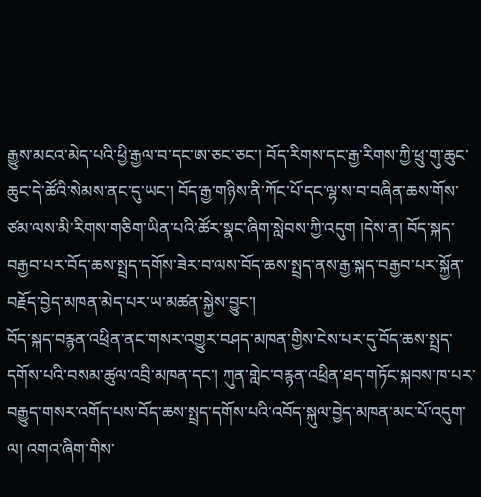རྒྱུས་མངའ་མེད་པའི་ཕྱི་རྒྱལ་བ་དང་ཨ་ཅང་ཅང་། བོད་རིགས་དང་རྒྱ་རིགས་ཀྱི་ཕྲུ་གུ་ཆུང་ཆུང་དེ་ཚོའི་སེམས་ནང་དུ་ཡང་། བོད་རྒྱ་གཉིས་ནི་ཀོང་པོ་དང་ལྷ་ས་བ་བཞིན་ཆས་གོས་ཙམ་ལས་མི་རིགས་གཅིག་ཡིན་པའི་ཚོར་སྣང་ཞིག་སླེབས་ཀྱི་འདུག །དེས་ན། བོད་སྐད་བརྒྱབ་པར་བོད་ཆས་སྤྲད་དགོས་ཟེར་བ་ལས་བོད་ཆས་སྤྲད་ནས་རྒྱ་སྐད་བརྒྱབ་པར་སྐྱོན་བརྗོད་བྱེད་མཁན་མེད་པར་ཡ་མཚན་སྐྱེས་བྱུང་།
བོད་སྐད་བརྙན་འཕྲིན་ནང་གསར་འགྱུར་བཤད་མཁན་གྱིས་ངེས་པར་དུ་བོད་ཆས་སྤྲད་དགོས་པའི་བསམ་ཚུལ་འབྲི་མཁན་དང་། ཀུན་གླེང་བརྙན་འཕྲིན་ཐད་གཏོང་སྐབས་ཁ་པར་བརྒྱུད་གསར་འགོད་པས་བོད་ཆས་སྤྲད་དགོས་པའི་འབོད་སྐུལ་བྱེད་མཁན་མང་པོ་འདུག་ལ། འགའ་ཞིག་གིས་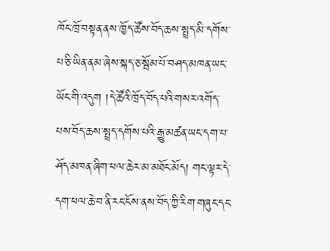ཁོང་ཁྲོ་བསྟན་ནས་ཁྱོད་ཚོས་བོད་ཆས་སྤྲད་མི་དགོས་པ་ཅི་ཡིན་ནམ་ཞེས་སྐད་ཅ་སྦོམ་པོ་བཤད་མཁན་ཡང་ཡོང་གི་འདུག །དེ་ཚོའི་ཁྲོད་བོད་པའི་གསར་འགོད་པས་བོད་ཆས་སྤྲད་དགོས་པའི་རྒྱུ་མཚན་ཡང་དག་པ་ཤོད་མཁན་ཞིག་ཕལ་ཆེར་མ་མཐོང་མོད། གང་ལྟར་དེ་དག་ཕལ་ཆེ་བ་ནི་རང་ངོས་ནས་བོད་ཀྱི་རིག་གཞུང་དང་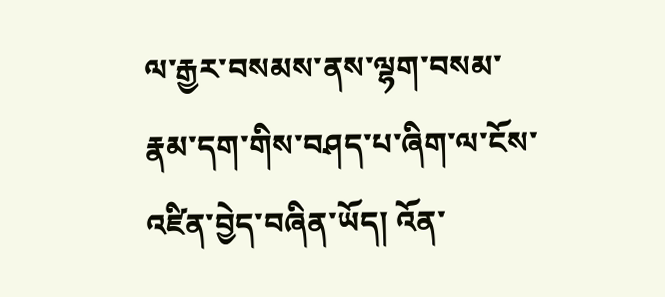ལ་རྒྱར་བསམས་ནས་ལྷག་བསམ་རྣམ་དག་གིས་བཤད་པ་ཞིག་ལ་ངོས་འཛིན་བྱེད་བཞིན་ཡོད། འོན་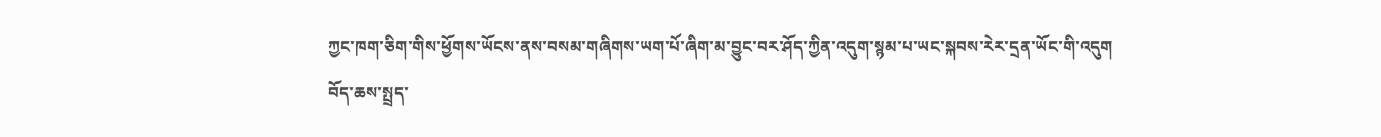ཀྱང་ཁག་ཅིག་གིས་ཕྱོགས་ཡོངས་ནས་བསམ་གཞིགས་ཡག་པོ་ཞིག་མ་བྱུང་བར་ཤོད་ཀྱིན་འདུག་སྙམ་པ་ཡང་སྐབས་རེར་དྲན་ཡོང་གི་འདུག
བོད་ཆས་སྤྲད་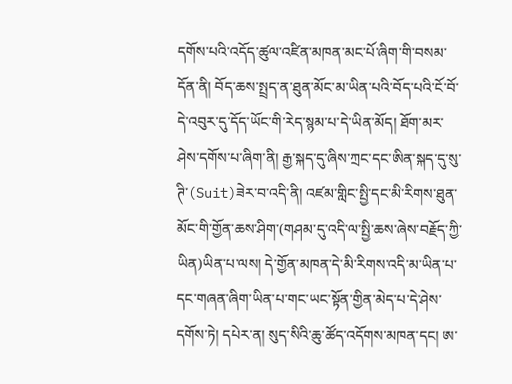དགོས་པའི་འདོད་ཚུལ་འཛིན་མཁན་མང་པོ་ཞིག་གི་བསམ་དོན་ནི། བོད་ཆས་སྤྲད་ན་ཐུན་མོང་མ་ཡིན་པའི་བོད་པའི་ངོ་བོ་དེ་འབུར་དུ་དོད་ཡོང་གི་རེད་སྙམ་པ་དེ་ཡིན་མོད། ཐོག་མར་ཤེས་དགོས་པ་ཞིག་ནི། རྒྱ་སྐད་དུ་ཞིས་ཀྲང་དང་ཨིན་སྐད་དུ་སུ་ཊི་(Suit)ཟེར་བ་འདི་ནི། འཛམ་གླིང་སྤྱི་དང་མི་རིགས་ཐུན་མོང་གི་གྱོན་ཆས་ཤིག་(གཤམ་དུ་འདི་ལ་སྤྱི་ཆས་ཞེས་བརྗོད་ཀྱི་ཡིན)ཡིན་པ་ལས། དེ་གྱོན་མཁན་དེ་མི་རིགས་འདི་མ་ཡིན་པ་དང་གཞན་ཞིག་ཡིན་པ་གང་ཡང་སྟོན་གྱིན་མེད་པ་དེ་ཤེས་དགོས་ཏེ། དཔེར་ན། སུད་སིའི་ཆུ་ཚོད་འདོགས་མཁན་དང། ཨ་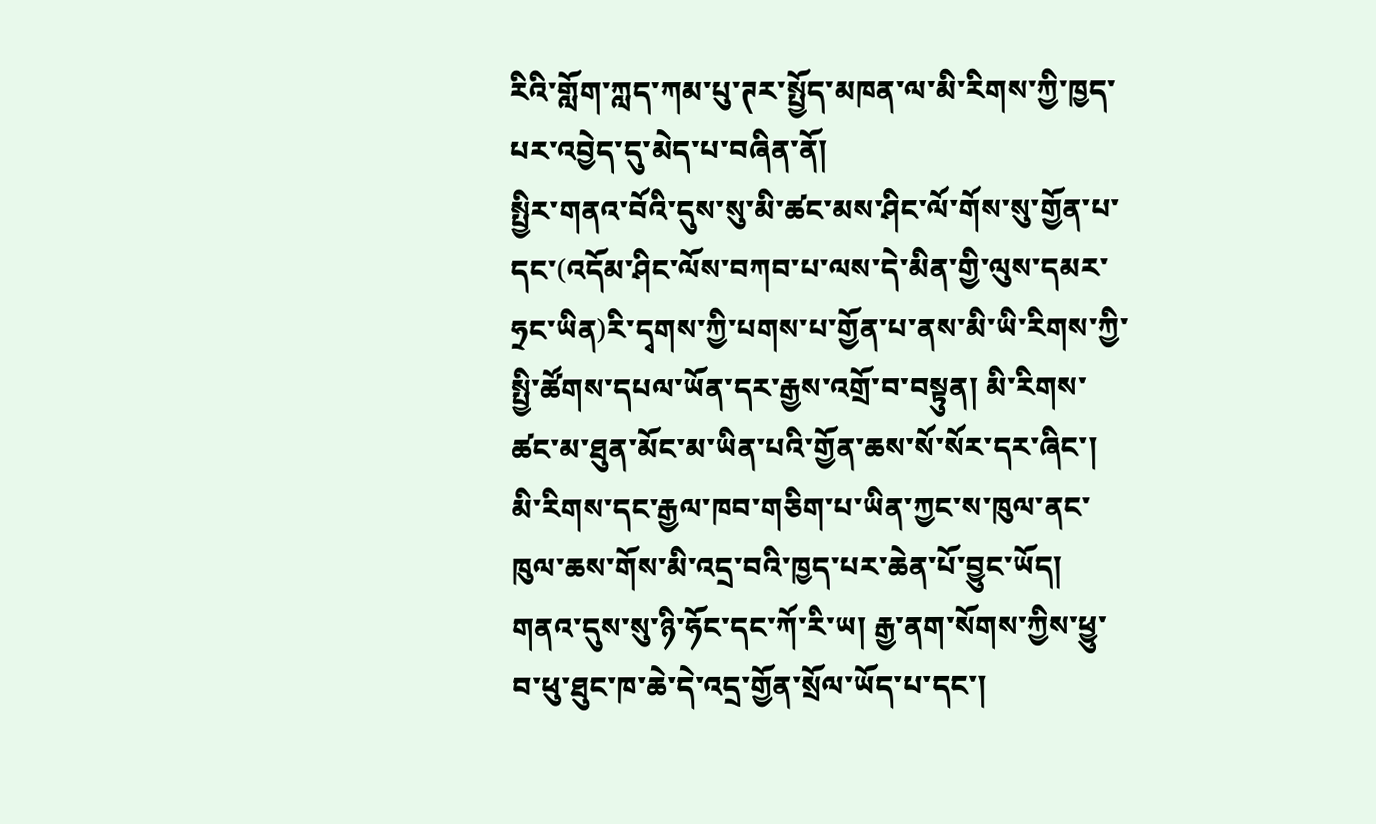རིའི་གློག་ཀླད་ཀམ་པུ་ཊར་སྤྱོད་མཁན་ལ་མི་རིགས་ཀྱི་ཁྱད་པར་འབྱེད་དུ་མེད་པ་བཞིན་ནོ།
སྤྱིར་གནའ་བོའི་དུས་སུ་མི་ཚང་མས་ཤིང་ལོ་གོས་སུ་གྱོན་པ་དང་(འདོམ་ཤིང་ལོས་བཀབ་པ་ལས་དེ་མིན་གྱི་ལུས་དམར་ཧྲང་ཡིན)རི་དྭགས་ཀྱི་པགས་པ་གྱོན་པ་ནས་མི་ཡི་རིགས་ཀྱི་སྤྱི་ཚོགས་དཔལ་ཡོན་དར་རྒྱས་འགྲོ་བ་བསྟུན། མི་རིགས་ཚང་མ་ཐུན་མོང་མ་ཡིན་པའི་གྱོན་ཆས་སོ་སོར་དར་ཞིང་། མི་རིགས་དང་རྒྱལ་ཁབ་གཅིག་པ་ཡིན་ཀྱང་ས་ཁུལ་ནང་ཁུལ་ཆས་གོས་མི་འདྲ་བའི་ཁྱད་པར་ཆེན་པོ་བྱུང་ཡོད། གནའ་དུས་སུ་ཉི་ཧོང་དང་ཀོ་རི་ཡ། རྒྱ་ནག་སོགས་ཀྱིས་ཕྱུ་བ་ཕུ་ཐུང་ཁ་ཆེ་དེ་འདྲ་གྱོན་སྲོལ་ཡོད་པ་དང་།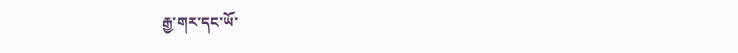རྒྱ་གར་དང་ཡོ་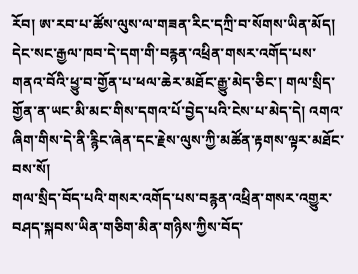རོབ། ཨ་རབ་པ་ཚོས་ལུས་ལ་གཟན་རིང་དཀྲི་བ་སོགས་ཡིན་མོད། དེང་སང་རྒྱལ་ཁབ་དེ་དག་གི་བརྙན་འཕྲིན་གསར་འགོད་པས་གནའ་བོའི་ཕྱུ་བ་གྱོན་པ་ཕལ་ཆེར་མཐོང་རྒྱུ་མེད་ཅིང་། གལ་སྲིད་གྱོན་ན་ཡང་མི་མང་གིས་དགའ་པོ་བྱེད་པའི་ངེས་པ་མེད་དེ། འགའ་ཞིག་གིས་དེ་ནི་རྙིང་ཞེན་དང་རྗེས་ལུས་ཀྱི་མཚོན་རྟགས་ལྟར་མཐོང་བས་སོ།
གལ་སྲིད་བོད་པའི་གསར་འགོད་པས་བརྙན་འཕྲིན་གསར་འགྱུར་བཤད་སྐབས་ཡིན་གཅིག་མིན་གཉིས་ཀྱིས་བོད་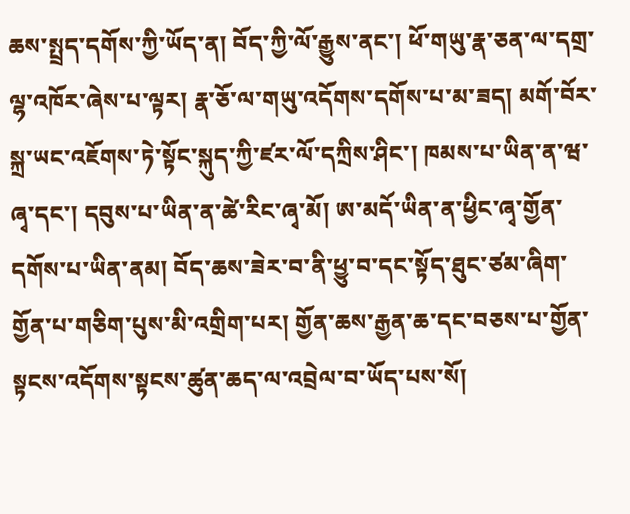ཆས་སྤྲད་དགོས་ཀྱི་ཡོད་ན། བོད་ཀྱི་ལོ་རྒྱུས་ནང་། ཕོ་གཡུ་རྣ་ཅན་ལ་དགྲ་ལྷ་འཁོར་ཞེས་པ་ལྟར། རྣ་ཅོ་ལ་གཡུ་འདོགས་དགོས་པ་མ་ཟད། མགོ་བོར་སྐྲ་ཡང་འཇོགས་ཏེ་སྟོང་སྐུད་ཀྱི་ཛར་ལོ་དཀྲིས་ཤིང་། ཁམས་པ་ཡིན་ན་ཝ་ཞྭ་དང་། དབུས་པ་ཡིན་ན་ཚེ་རིང་ཞྭ་མོ། ཨ་མདོ་ཡིན་ན་ཕྱིང་ཞྭ་གྱོན་དགོས་པ་ཡིན་ནམ། བོད་ཆས་ཟེར་བ་ནི་ཕྱུ་བ་དང་སྟོད་ཐུང་ཙམ་ཞིག་གྱོན་པ་གཅིག་པུས་མི་འགྲིག་པར། གྱོན་ཆས་རྒྱན་ཆ་དང་བཅས་པ་གྱོན་སྟངས་འདོགས་སྟངས་ཚུན་ཆད་ལ་འབྲེལ་བ་ཡོད་པས་སོ།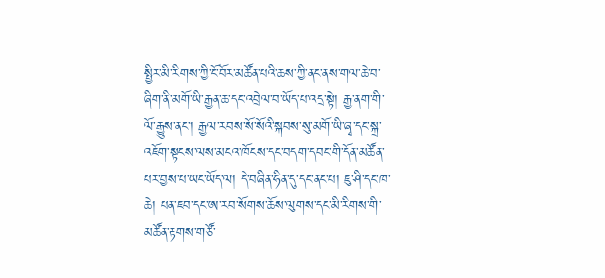སྤྱིར་མི་རིགས་ཀྱི་ངོ་བོར་མཚོན་པའི་ཆས་ཀྱི་ནང་ནས་གལ་ཆེ་བ་ཞིག་ནི་མགོ་ཡི་རྒྱན་ཆ་དང་འབྲེལ་བ་ཡོད་པ་འདྲ་སྟེ། རྒྱ་ནག་གི་ལོ་རྒྱུས་ནང་། རྒྱལ་རབས་སོ་སོའི་སྐབས་སུ་མགོ་ཡི་ཞྭ་དང་སྐྲ་འཇོག་སྟངས་ལས་མངའ་ཁོངས་དང་བདག་དབང་གི་དོན་མཚོན་པར་བྱས་པ་ཡང་ཡོད་ལ། དེ་བཞིན་ཧིན་དུ་དང་ནང་པ། ཇུ་ཤི་དང་ཁ་ཆེ། པན་ཇབ་དང་ཨ་རབ་སོགས་ཆོས་ལུགས་དང་མི་རིགས་གི་མཚོན་རྟགས་གཙོ་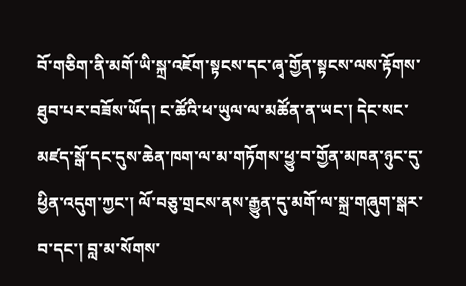བོ་གཅིག་ནི་མགོ་ཡི་སྐྲ་འཇོག་སྟངས་དང་ཞྭ་གྱོན་སྟངས་ལས་རྟོགས་ཐུབ་པར་བཟོས་ཡོད། ང་ཚོའི་ཕ་ཡུལ་ལ་མཚོན་ན་ཡང་། དེང་སང་མཛད་སྒོ་དང་དུས་ཆེན་ཁག་ལ་མ་གཏོགས་ཕྱུ་བ་གྱོན་མཁན་ཉུང་དུ་ཕྱིན་འདུག་ཀྱང་། ལོ་བཅུ་གྲངས་ནས་རྒྱུན་དུ་མགོ་ལ་སྐྲ་གཞུག་སྒར་བ་དང་། བླ་མ་སོགས་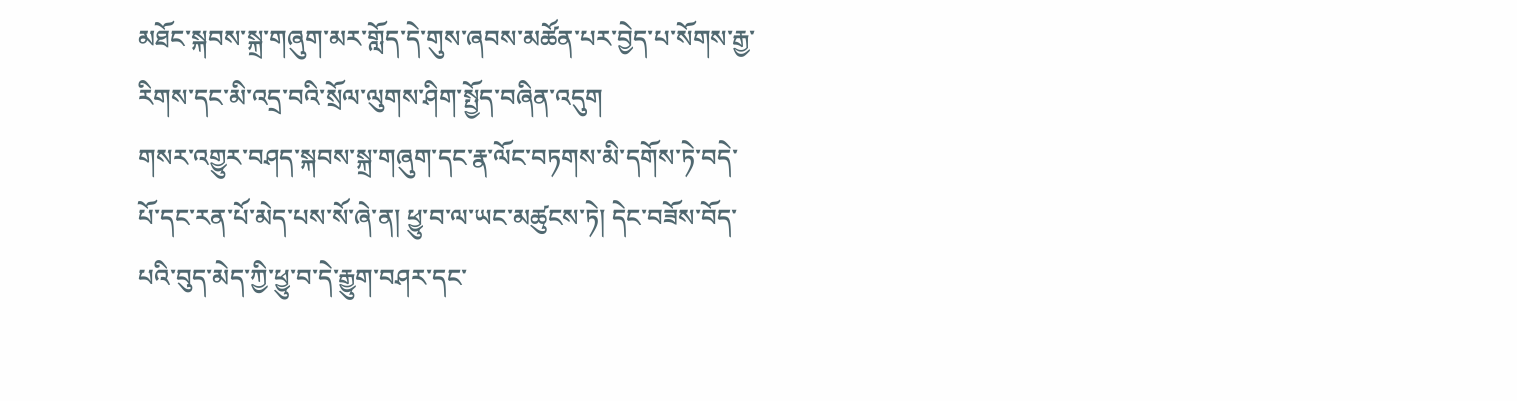མཐོང་སྐབས་སྐྲ་གཞུག་མར་གློད་དེ་གུས་ཞབས་མཚོན་པར་བྱེད་པ་སོགས་རྒྱ་རིགས་དང་མི་འདྲ་བའི་སྲོལ་ལུགས་ཤིག་སྤྱོད་བཞིན་འདུག
གསར་འགྱུར་བཤད་སྐབས་སྐྲ་གཞུག་དང་རྣ་ལོང་བཏགས་མི་དགོས་ཏེ་བདེ་པོ་དང་རན་པོ་མེད་པས་སོ་ཞེ་ན། ཕྱུ་བ་ལ་ཡང་མཚུངས་ཏེ། དེང་བཟོས་བོད་པའི་བུད་མེད་ཀྱི་ཕྱུ་བ་དེ་རྒྱུག་བཤར་དང་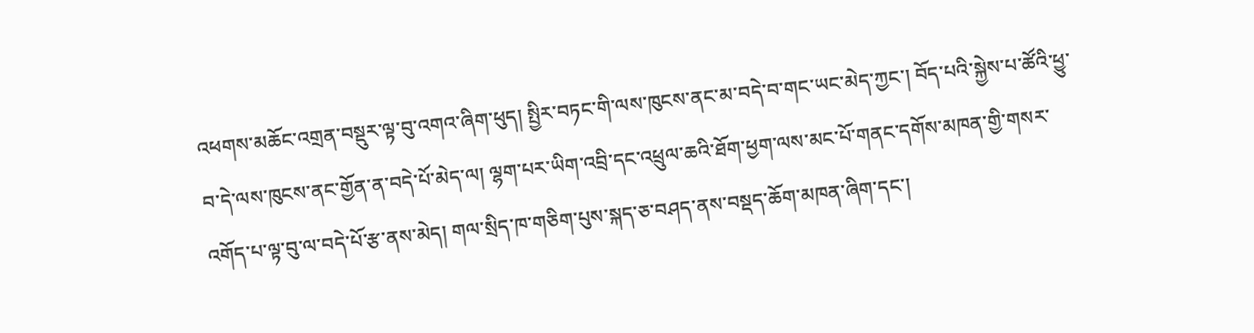འཕགས་མཆོང་འགྲན་བསྡུར་ལྟ་བུ་འགའ་ཞིག་ཕུད། སྤྱིར་བཏང་གི་ལས་ཁུངས་ནང་མ་བདེ་བ་གང་ཡང་མེད་ཀྱང་། བོད་པའི་སྐྱེས་པ་ཚོའི་ཕྱུ་བ་དེ་ལས་ཁུངས་ནང་གྱོན་ན་བདེ་པོ་མེད་ལ། ལྷག་པར་ཡིག་འབྲི་དང་འཕྲུལ་ཆའི་ཐོག་ཕྱག་ལས་མང་པོ་གནང་དགོས་མཁན་གྱི་གསར་འགོད་པ་ལྟ་བུ་ལ་བདེ་པོ་རྩ་ནས་མེད། གལ་སྲིད་ཁ་གཅིག་པུས་སྐད་ཅ་བཤད་ནས་བསྡད་ཆོག་མཁན་ཞིག་དང་།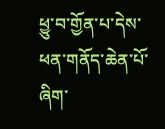ཕྱུ་བ་གྱོན་པ་དེས་ཕན་གནོད་ཆེན་པོ་ཞིག་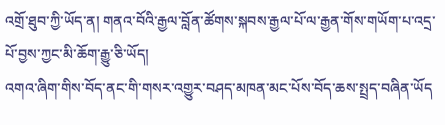འགྲོ་ཐུབ་ཀྱི་ཡོད་ན། གནའ་བོའི་རྒྱལ་བློན་ཚོགས་སྐབས་རྒྱལ་པོ་ལ་རྒྱན་གོས་གཡོག་པ་འདྲ་པོ་བྱས་ཀྱང་མི་ཆོག་རྒྱུ་ཅི་ཡོད།
འགའ་ཞིག་གིས་བོད་ནང་གི་གསར་འགྱུར་བཤད་མཁན་མང་པོས་བོད་ཆས་སྤྲད་བཞིན་ཡོད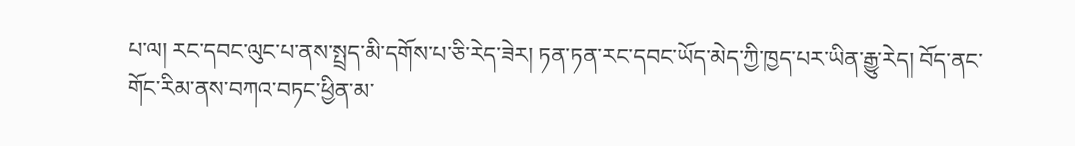པ་ལ། རང་དབང་ལུང་པ་ནས་སྤྲད་མི་དགོས་པ་ཅི་རེད་ཟེར། ཏན་ཏན་རང་དབང་ཡོད་མེད་ཀྱི་ཁྱད་པར་ཡིན་རྒྱུ་རེད། བོད་ནང་གོང་རིམ་ནས་བཀའ་བཏང་ཕྱིན་མ་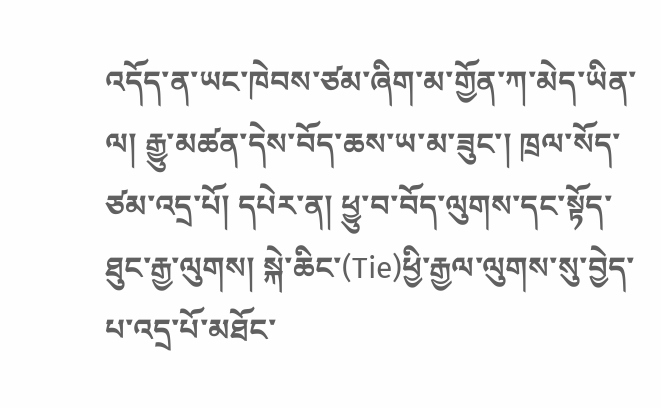འདོད་ན་ཡང་ཁེབས་ཙམ་ཞིག་མ་གྱོན་ཀ་མེད་ཡིན་ལ། རྒྱུ་མཚན་དེས་བོད་ཆས་ཡ་མ་ཟུང་། ཁྲལ་སོད་ཙམ་འདྲ་པོ། དཔེར་ན། ཕྱུ་བ་བོད་ལུགས་དང་སྟོད་ཐུང་རྒྱ་ལུགས། སྐེ་ཆིང་(Tie)ཕྱི་རྒྱལ་ལུགས་སུ་བྱེད་པ་འདྲ་པོ་མཐོང་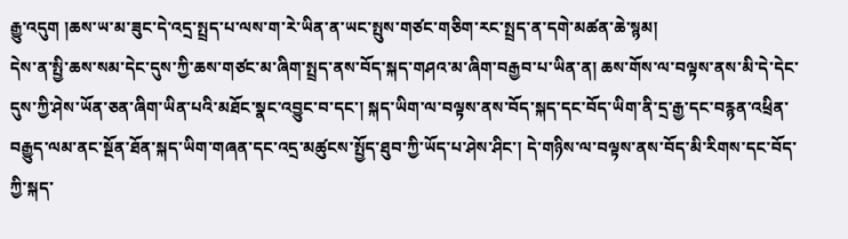རྒྱུ་འདུག །ཆས་ཡ་མ་ཟུང་དེ་འདྲ་སྤྲད་པ་ལས་ག་རེ་ཡིན་ན་ཡང་སྤུས་གཙང་གཅིག་རང་སྤྲད་ན་དགེ་མཚན་ཆེ་སྙམ།
དེས་ན་སྤྱི་ཆས་སམ་དེང་དུས་ཀྱི་ཆས་གཙང་མ་ཞིག་སྤྲད་ནས་བོད་སྐད་གཤའ་མ་ཞིག་བརྒྱབ་པ་ཡིན་ན། ཆས་གོས་ལ་བལྟས་ནས་མི་དེ་དེང་དུས་ཀྱི་ཤེས་ཡོན་ཅན་ཞིག་ཡིན་པའི་མཐོང་སྣང་འབྱུང་བ་དང་། སྐད་ཡིག་ལ་བལྟས་ནས་བོད་སྐད་དང་བོད་ཡིག་ནི་དྲ་རྒྱ་དང་བརྙན་འཕྲིན་བརྒྱུད་ལམ་ནང་སྔོན་ཐོན་སྐད་ཡིག་གཞན་དང་འདྲ་མཚུངས་སྤྱོད་ཐུབ་ཀྱི་ཡོད་པ་ཤེས་ཤིང་། དེ་གཉིས་ལ་བལྟས་ནས་བོད་མི་རིགས་དང་བོད་ཀྱི་སྐད་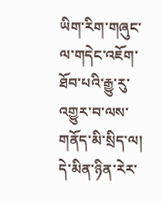ཡིག་རིག་གཞུང་ལ་གདེང་འཇོག་ཐོབ་པའི་རྒྱུ་རུ་འགྱུར་བ་ལས་གནོད་མི་སྲིད་ལ། དེ་མིན་ཉིན་རེར་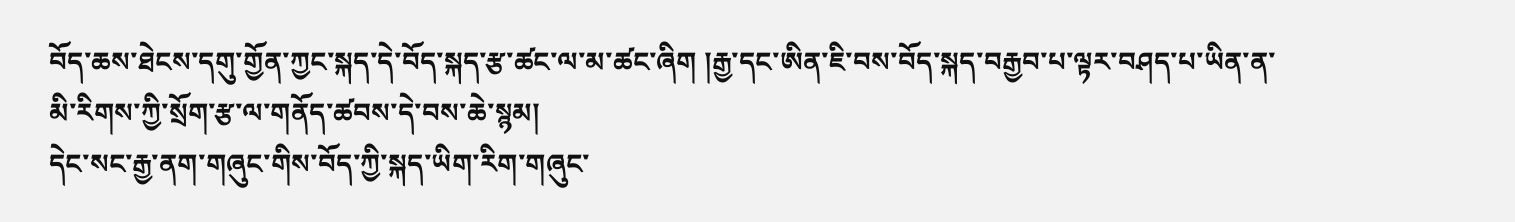བོད་ཆས་ཐེངས་དགུ་གྱོན་ཀྱང་སྐད་དེ་བོད་སྐད་རྩ་ཚང་ལ་མ་ཚང་ཞིག །རྒྱ་དང་ཨིན་ཇི་བས་བོད་སྐད་བརྒྱབ་པ་ལྟར་བཤད་པ་ཡིན་ན་མི་རིགས་ཀྱི་སྲོག་རྩ་ལ་གནོད་ཚབས་དེ་བས་ཆེ་སྙམ།
དེང་སང་རྒྱ་ནག་གཞུང་གིས་བོད་ཀྱི་སྐད་ཡིག་རིག་གཞུང་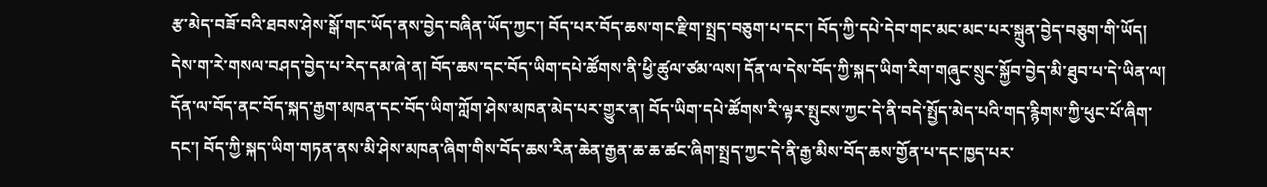རྩ་མེད་བཟོ་བའི་ཐབས་ཤེས་སྒོ་གང་ཡོད་ནས་བྱེད་བཞིན་ཡོད་ཀྱང་། བོད་པར་བོད་ཆས་གང་རྫིག་སྤྲད་བཅུག་པ་དང་། བོད་ཀྱི་དཔེ་དེབ་གང་མང་མང་པར་སྐྲུན་བྱེད་བཅུག་གི་ཡོད། དེས་ག་རེ་གསལ་བཤད་བྱེད་པ་རེད་དམ་ཞེ་ན། བོད་ཆས་དང་བོད་ཡིག་དཔེ་ཚོགས་ནི་ཕྱི་ཚུལ་ཙམ་ལས། དོན་ལ་དེས་བོད་ཀྱི་སྐད་ཡིག་རིག་གཞུང་སྲུང་སྐྱོབ་བྱེད་མི་ཐུབ་པ་དེ་ཡིན་ལ། དོན་ལ་བོད་ནང་བོད་སྐད་རྒྱག་མཁན་དང་བོད་ཡིག་ཀློག་ཤེས་མཁན་མེད་པར་གྱུར་ན། བོད་ཡིག་དཔེ་ཚོགས་རི་ལྟར་སྤུངས་ཀྱང་དེ་ནི་བདེ་སྤྱོད་མེད་པའི་གད་རྙིགས་ཀྱི་ཕུང་པོ་ཞིག་དང་། བོད་ཀྱི་སྐད་ཡིག་གཏན་ནས་མི་ཤེས་མཁན་ཞིག་གིས་བོད་ཆས་རིན་ཆེན་རྒྱན་ཆ་ཆ་ཚང་ཞིག་སྤྲད་ཀྱང་དེ་ནི་རྒྱ་མིས་བོད་ཆས་གྱོན་པ་དང་ཁྱད་པར་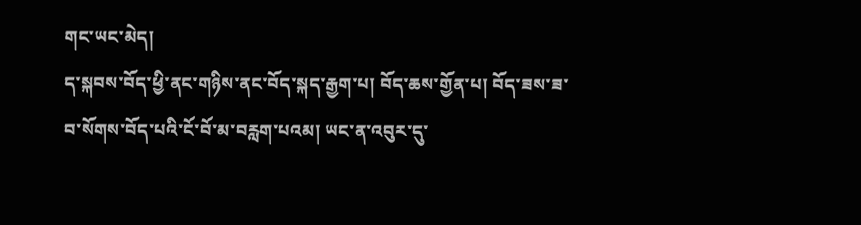གང་ཡང་མེད།
ད་སྐབས་བོད་ཕྱི་ནང་གཉིས་ནང་བོད་སྐད་རྒྱག་པ། བོད་ཆས་གྱོན་པ། བོད་ཟས་ཟ་བ་སོགས་བོད་པའི་ངོ་བོ་མ་བརླག་པའམ། ཡང་ན་འབུར་དུ་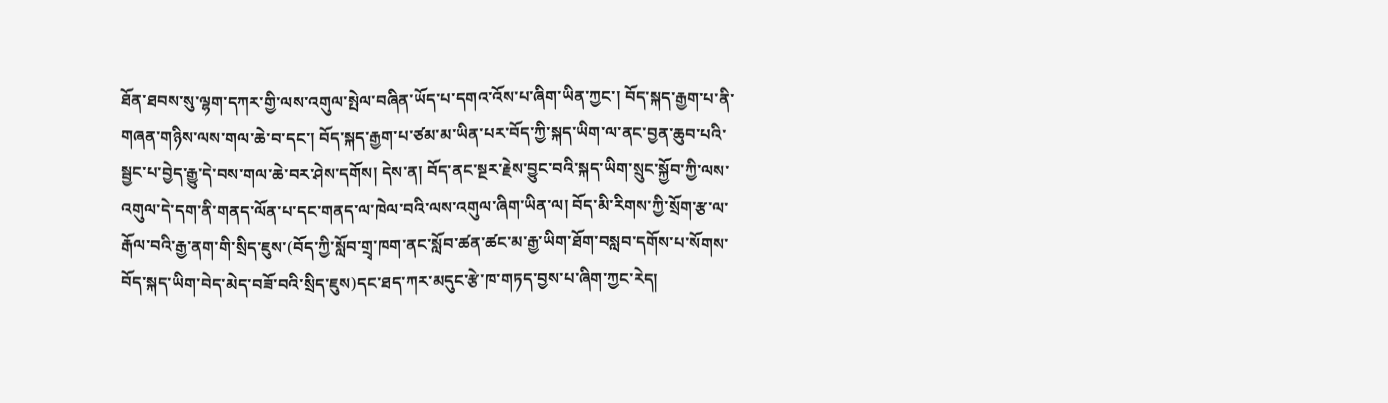ཐོན་ཐབས་སུ་ལྷག་དཀར་གྱི་ལས་འགུལ་སྤེལ་བཞིན་ཡོད་པ་དགའ་འོས་པ་ཞིག་ཡིན་ཀྱང་། བོད་སྐད་རྒྱག་པ་ནི་གཞན་གཉིས་ལས་གལ་ཆེ་བ་དང་། བོད་སྐད་རྒྱག་པ་ཙམ་མ་ཡིན་པར་བོད་ཀྱི་སྐད་ཡིག་ལ་ནང་བྱན་ཆུབ་པའི་སྦྱང་པ་བྱེད་རྒྱུ་དེ་བས་གལ་ཆེ་བར་ཤེས་དགོས། དེས་ན། བོད་ནང་སྔར་རྗེས་བྱུང་བའི་སྐད་ཡིག་སྲུང་སྐྱོབ་ཀྱི་ལས་འགུལ་དེ་དག་ནི་གནད་ལོན་པ་དང་གནད་ལ་ཁེལ་བའི་ལས་འགུལ་ཞིག་ཡིན་ལ། བོད་མི་རིགས་ཀྱི་སྲོག་རྩ་ལ་རྒོལ་བའི་རྒྱ་ནག་གི་སྲིད་ཇུས་(བོད་ཀྱི་སློབ་གྲྭ་ཁག་ནང་སློབ་ཚན་ཚང་མ་རྒྱ་ཡིག་ཐོག་བསླབ་དགོས་པ་སོགས་བོད་སྐད་ཡིག་བེད་མེད་བཟོ་བའི་སྲིད་ཇུས)དང་ཐད་ཀར་མདུང་རྩེ་ཁ་གཏད་བྱས་པ་ཞིག་ཀྱང་རེད།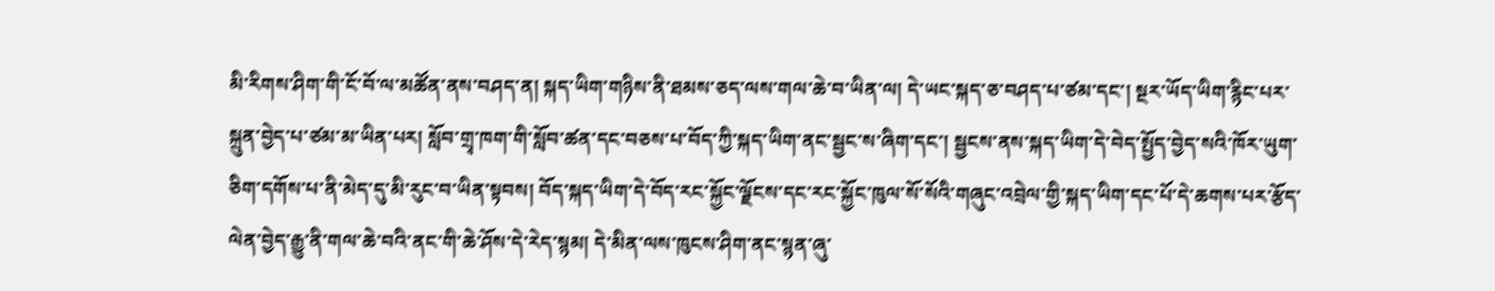མི་རིགས་ཤིག་གི་ངོ་བོ་ལ་མཚོན་ནས་བཤད་ན། སྐད་ཡིག་གཉིས་ནི་ཐམས་ཅད་ལས་གལ་ཆེ་བ་ཡིན་ལ། དེ་ཡང་སྐད་ཅ་བཤད་པ་ཙམ་དང་། སྔར་ཡོད་ཡིག་རྙིང་པར་སྐྲུན་བྱེད་པ་ཙམ་མ་ཡིན་པར། སློབ་གྲྭ་ཁག་གི་སློབ་ཚན་དང་བཅས་པ་བོད་ཀྱི་སྐད་ཡིག་ནང་སྦྱང་ས་ཞིག་དང་། སྦྱངས་ནས་སྐད་ཡིག་དེ་བེད་སྤྱོད་བྱེད་སའི་ཁོར་ཡུག་ཅིག་དགོས་པ་ནི་མེད་དུ་མི་རུང་བ་ཡིན་སྟབས། བོད་སྐད་ཡིག་དེ་བོད་རང་སྐྱོང་ལྗོངས་དང་རང་སྐྱོང་ཁུལ་སོ་སོའི་གཞུང་འབྲེལ་གྱི་སྐད་ཡིག་དང་པོ་དེ་ཆགས་པར་རྩོད་ལེན་བྱེད་རྒྱུ་ནི་གལ་ཆེ་བའི་ནང་གི་ཆེ་ཤོས་དེ་རེད་སྙམ། དེ་མིན་ལས་ཁུངས་ཤིག་ནང་སྙན་ཞུ་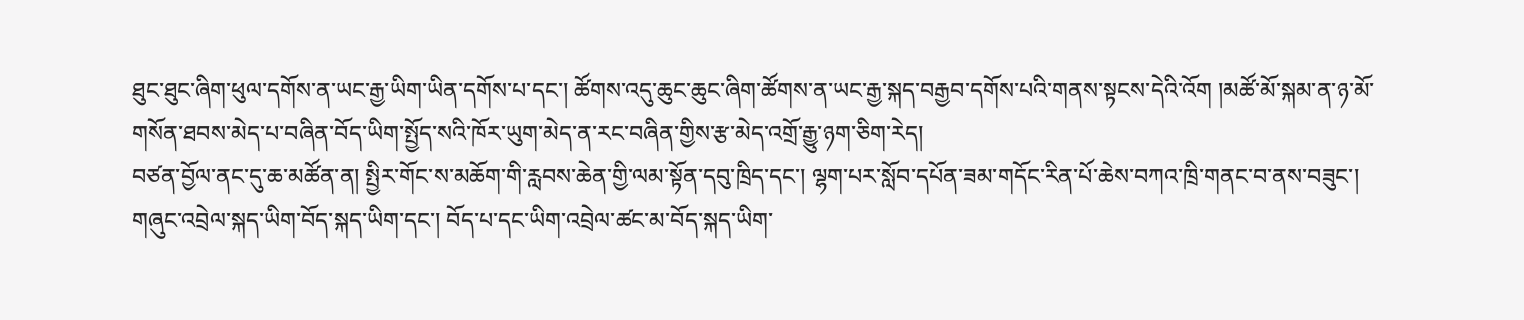ཐུང་ཐུང་ཞིག་ཕུལ་དགོས་ན་ཡང་རྒྱ་ཡིག་ཡིན་དགོས་པ་དང་། ཚོགས་འདུ་ཆུང་ཆུང་ཞིག་ཚོགས་ན་ཡང་རྒྱ་སྐད་བརྒྱབ་དགོས་པའི་གནས་སྟངས་དེའི་འོག །མཚོ་མོ་སྐམ་ན་ཉ་མོ་གསོན་ཐབས་མེད་པ་བཞིན་བོད་ཡིག་སྤྱོད་སའི་ཁོར་ཡུག་མེད་ན་རང་བཞིན་གྱིས་རྩ་མེད་འགྲོ་རྒྱུ་ཉག་ཅིག་རེད།
བཙན་བྱོལ་ནང་དུ་ཆ་མཚོན་ན། སྤྱིར་གོང་ས་མཆོག་གི་རླབས་ཆེན་གྱི་ལམ་སྟོན་དབུ་ཁྲིད་དང་། ལྷག་པར་སློབ་དཔོན་ཟམ་གདོང་རིན་པོ་ཆེས་བཀའ་ཁྲི་གནང་བ་ནས་བཟུང་། གཞུང་འབྲེལ་སྐད་ཡིག་བོད་སྐད་ཡིག་དང་། བོད་པ་དང་ཡིག་འབྲེལ་ཚང་མ་བོད་སྐད་ཡིག་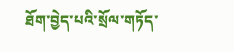ཐོག་བྱེད་པའི་སྲོལ་གཏོད་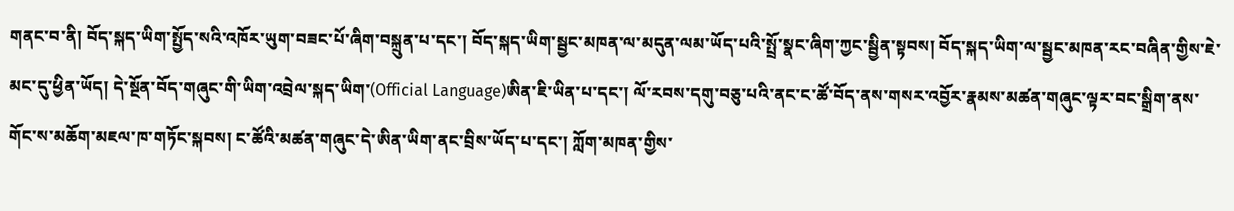གནང་བ་ནི། བོད་སྐད་ཡིག་སྤྱོད་སའི་འཁོར་ཡུག་བཟང་པོ་ཞིག་བསྐྲུན་པ་དང་། བོད་སྐད་ཡིག་སྦྱང་མཁན་ལ་མདུན་ལམ་ཡོད་པའི་སྤྲོ་སྣང་ཞིག་ཀྱང་སྦྱིན་སྟབས། བོད་སྐད་ཡིག་ལ་སྦྱང་མཁན་རང་བཞིན་གྱིས་ཇེ་མང་དུ་ཕྱིན་ཡོད། དེ་སྔོན་བོད་གཞུང་གི་ཡིག་འབྲེལ་སྐད་ཡིག་(Official Language)ཨིན་ཇི་ཡིན་པ་དང་། ལོ་རབས་དགུ་བཅུ་པའི་ནང་ང་ཚོ་བོད་ནས་གསར་འབྱོར་རྣམས་མཚན་གཞུང་ལྟར་བང་སྒྲིག་ནས་གོང་ས་མཆོག་མཇལ་ཁ་གཏོང་སྐབས། ང་ཚོའི་མཚན་གཞུང་དེ་ཨིན་ཡིག་ནང་བྲིས་ཡོད་པ་དང་། ཀློག་མཁན་གྱིས་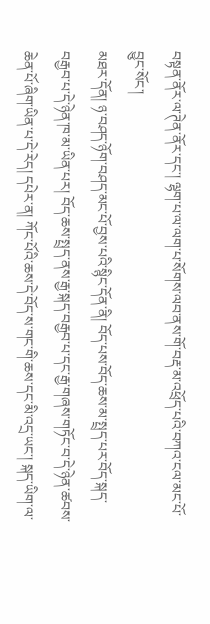བསྟན་ནོར་ལ་ཊེན་ནོར་དང་། ལྷག་པ་ལ་ལག་པ་སོགས་ལབ་ནས་གོ་བརྡ་མ་འཕྲོད་པའི་བཀའ་ངལ་མང་པོ་བྱུང་སོང་།
མཐར་དོན། ཉ་བཤད་ཉོག་བཤད་མང་པོ་བྱས་པའི་སྙིང་དོན་ནི། བོད་པས་བོད་ཆས་མ་སྤྲད་པར་བོད་སྐད་བརྒྱབ་པ་དེ་ཉེན་ཁ་མ་ཡིན་པར། བོད་ཆས་སྤྲད་ནས་རྒྱ་སྐད་བརྒྱབ་པ་དང་རྒྱ་གཞས་གཏོང་བ་དེ་ཉེན་ཚབས་ཆེན་པོ་ཞིག་ཡིན་པ་དེ་རེད། དཔེར་ན། ཀོང་པོའི་ཆས་དེ་བོད་ས་གང་གི་ཆས་དང་མི་འདྲ་ཡང་། སྐད་ཡིག་ལ་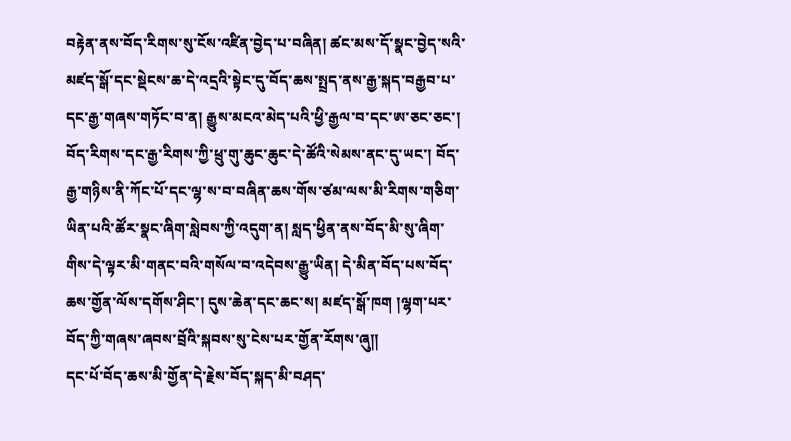བརྟེན་ནས་བོད་རིགས་སུ་ངོས་འཛིན་བྱེད་པ་བཞིན། ཚང་མས་དོ་སྣང་བྱེད་སའི་མཛད་སྒོ་དང་སྡེངས་ཆ་དེ་འདྲའི་སྟེང་དུ་བོད་ཆས་སྤྲད་ནས་རྒྱ་སྐད་བརྒྱབ་པ་དང་རྒྱ་གཞས་གཏོང་བ་ན། རྒྱུས་མངའ་མེད་པའི་ཕྱི་རྒྱལ་བ་དང་ཨ་ཅང་ཅང་། བོད་རིགས་དང་རྒྱ་རིགས་ཀྱི་ཕྲུ་གུ་ཆུང་ཆུང་དེ་ཚོའི་སེམས་ནང་དུ་ཡང་། བོད་རྒྱ་གཉིས་ནི་ཀོང་པོ་དང་ལྷ་ས་བ་བཞིན་ཆས་གོས་ཙམ་ལས་མི་རིགས་གཅིག་ཡིན་པའི་ཚོར་སྣང་ཞིག་སླེབས་ཀྱི་འདུག་ན། སླད་ཕྱིན་ནས་བོད་མི་སུ་ཞིག་གིས་དེ་ལྟར་མི་གནང་བའི་གསོལ་བ་འདེབས་རྒྱུ་ཡིན། དེ་མིན་བོད་པས་བོད་ཆས་གྱོན་ལོས་དགོས་ཤིང་། དུས་ཆེན་དང་ཆང་ས། མཛད་སྒོ་ཁག །ལྷག་པར་བོད་ཀྱི་གཞས་ཞབས་བྲོའི་སྐབས་སུ་ངེས་པར་གྱོན་རོགས་ཞུ།།
དང་པོ་བོད་ཆས་མི་གྱོན་དེ་རྗེས་བོད་སྐད་མི་བཤད་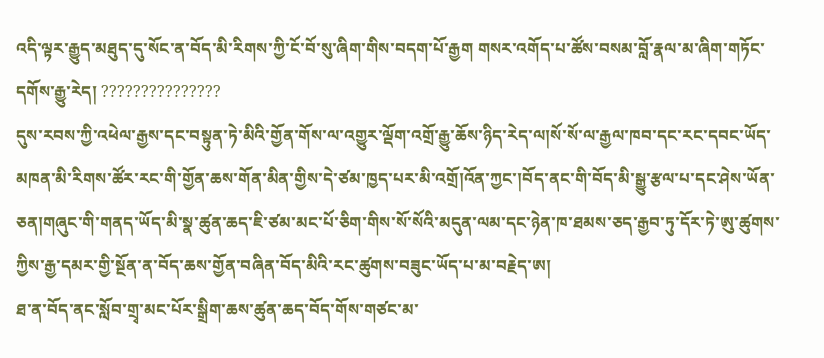འདི་ལྟར་རྒྱུད་མཐུད་དུ་སོང་ན་བོད་མི་རིགས་ཀྱི་ངོ་བོ་སུ་ཞིག་གིས་བདག་པོ་རྒྱག གསར་འགོད་པ་ཚོས་བསམ་བློ་རྣལ་མ་ཞིག་གཏོང་དགོས་རྒྱུ་རེད། ???????????????
དུས་རབས་ཀྱི་འཕེལ་རྒྱས་དང་བསྟུན་ཏེ་མིའི་གྱོན་གོས་ལ་འགྱུར་ལྡོག་འགྲོ་རྒྱུ་ཆོས་ཉིད་རེད་ལ།སོ་སོ་ལ་རྒྱལ་ཁབ་དང་རང་དབང་ཡོད་མཁན་མི་རིགས་ཚོར་རང་གི་གྱོན་ཆས་གོན་མིན་གྱིས་དེ་ཙམ་ཁྱད་པར་མི་འགྲོ།འོན་ཀྱང་།བོད་ནང་གི་བོད་མི་སྒྱུ་རྩལ་པ་དང་ཤེས་ཡོན་ཅན།གཞུང་གི་གནད་ཡོད་མི་སྣ་ཚུན་ཆད་ཇི་ཙམ་མང་པོ་ཅིག་གིས་སོ་སོའི་མདུན་ལམ་དང་ཉེན་ཁ་ཐམས་ཅད་རྒྱབ་ཏུ་དོར་ཏེ་ཨུ་ཚུགས་ཀྱིས་རྒྱ་དམར་གྱི་སྔོན་ན་བོད་ཆས་གྱོན་བཞིན་བོད་མིའི་རང་ཚུགས་བཟུང་ཡོད་པ་མ་བརྗེད་ཨ།
ཐ་ན་བོད་ནང་སློབ་གྲྭ་མང་པོར་སྒྲིག་ཆས་ཚུན་ཆད་བོད་གོས་གཙང་མ་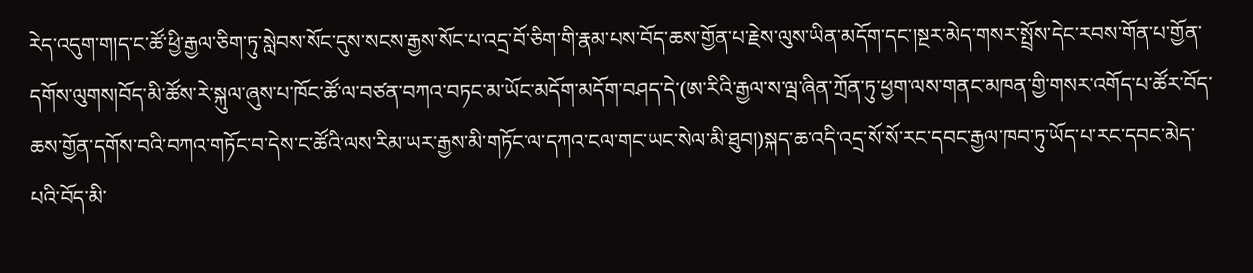རེད་འདུག་ག།ད་ང་ཚོ་ཕྱི་རྒྱལ་ཅིག་ཏུ་སླེབས་སོང་དུས་སངས་རྒྱས་སོང་པ་འདྲ་བོ་ཅིག་གི་རྣམ་པས་བོད་ཆས་གྱོན་པ་རྗེས་ལུས་ཡིན་མདོག་དང་།སྔར་མེད་གསར་སྤྲོས་དེང་རབས་གོན་པ་གྱོན་དགོས་ལུགས།བོད་མི་ཚོས་རེ་སྐུལ་ཞུས་པ་ཁོང་ཚོ་ལ་བཙན་བཀའ་བཏང་མ་ཡོང་མདོག་མདོག་བཤད་དེ་(ཨ་རིའི་རྒྱལ་ས་ལྦ་ཞིན་ཀྲོན་ཏུ་ཕྱག་ལས་གནང་མཁན་གྱི་གསར་འགོད་པ་ཚོར་བོད་ཆས་གྱོན་དགོས་བའི་བཀའ་གཏོང་བ་དེས་ང་ཚོའི་ལས་རིམ་ཡར་རྒྱས་མི་གཏོང་ལ་དཀའ་ངལ་གང་ཡང་སེལ་མི་ཐུབ།)སྐད་ཆ་འདི་འདྲ་སོ་སོ་རང་དབང་རྒྱལ་ཁབ་ཏུ་ཡོད་པ་རང་དབང་མེད་པའི་བོད་མི་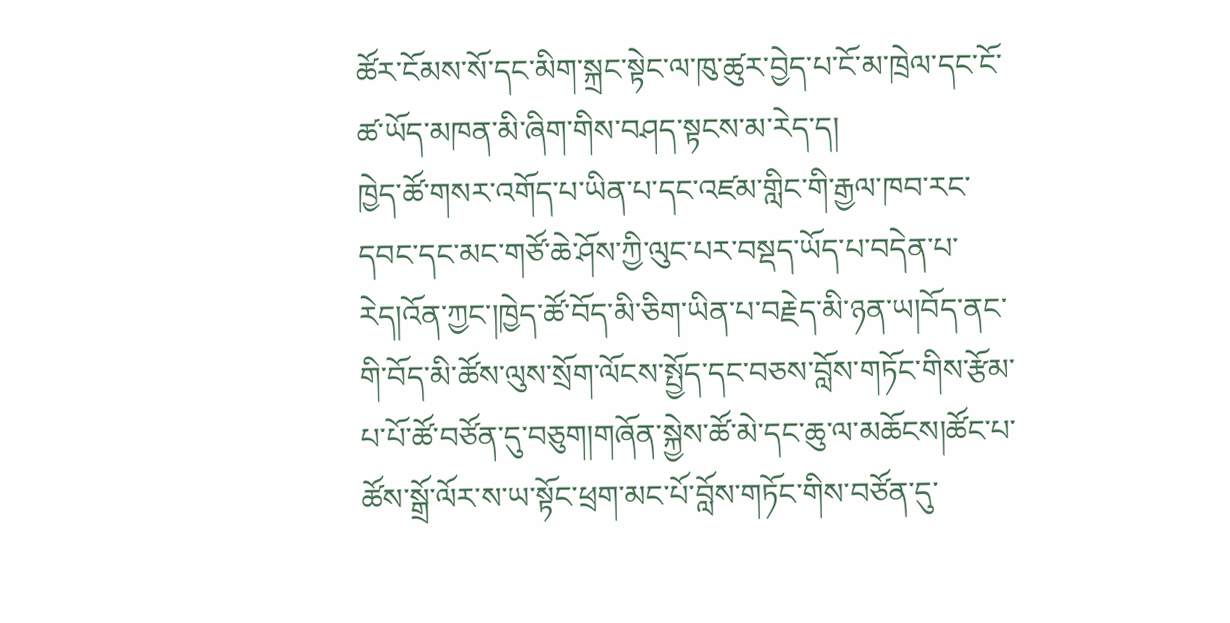ཚོར་ངོམས་སོ་དང་མིག་སྐྲང་སྟེང་ལ་ཁུ་ཚུར་བྱེད་པ་ངོ་མ་ཁྲེལ་དང་ངོ་ཚ་ཡོད་མཁན་མི་ཞིག་གིས་བཤད་སྟངས་མ་རེད་ད།
ཁྱེད་ཚོ་གསར་འགོད་པ་ཡིན་པ་དང་འཛམ་གླིང་གི་རྒྱལ་ཁབ་རང་དབང་དང་མང་གཙོ་ཆེ་ཤོས་ཀྱི་ལུང་པར་བསྡད་ཡོད་པ་བདེན་པ་རེད།འོན་ཀྱང་།ཁྱེད་ཚོ་བོད་མི་ཅིག་ཡིན་པ་བརྗེད་མི་ཉན་ཡ།བོད་ནང་གི་བོད་མི་ཚོས་ལུས་སྲོག་ལོངས་སྤྱོད་དང་བཅས་བློས་གཏོང་གིས་རྩོམ་པ་པོ་ཚོ་བཙོན་དུ་བཅུག།གཞོན་སྐྱེས་ཚོ་མེ་དང་ཆུ་ལ་མཆོངས།ཚོང་པ་ཚོས་སྒྲོ་ལོར་ས་ཡ་སྟོང་ཕྲག་མང་པོ་བློས་གཏོང་གིས་བཙོན་དུ་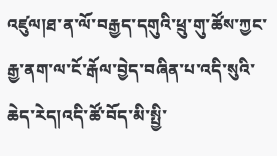འཛུལ།ཐ་ན་ལོ་བརྒྱད་དགུའི་ཕྲུ་གུ་ཚོས་ཀྱང་རྒྱ་ནག་ལ་ངོ་རྒོལ་བྱེད་བཞིན་པ་འདི་སུའི་ཆེད་རེད།འདི་ཚོ་བོད་མི་སྤྱི་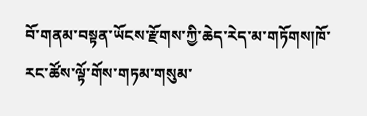བོ་གནམ་བསྟན་ཡོངས་རྫོགས་ཀྱི་ཆེད་རེད་མ་གཏོགས།ཁོ་རང་ཚོས་ལྟོ་གོས་གཏམ་གསུམ་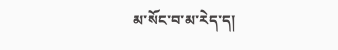མ་སོང་བ་མ་རེད་ད།